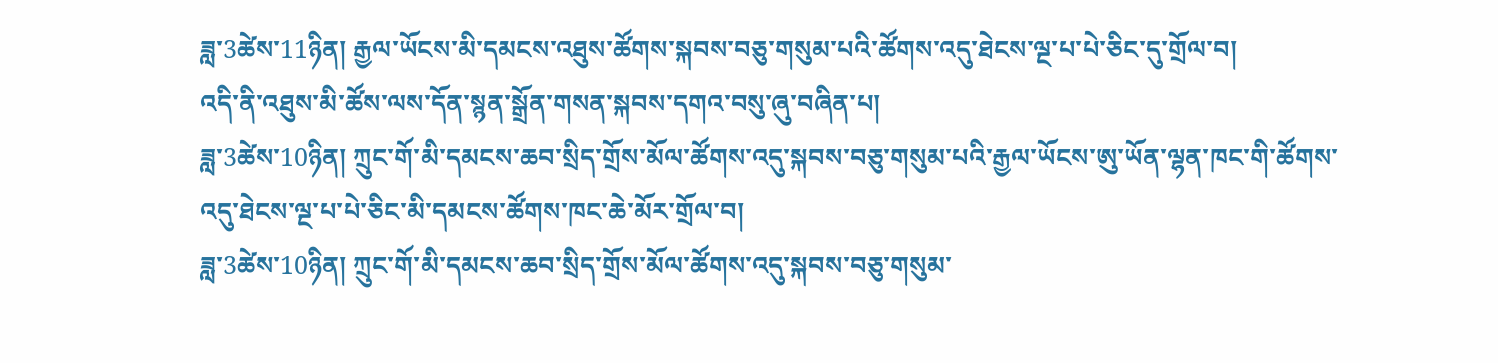ཟླ་3ཚེས་11ཉིན། རྒྱལ་ཡོངས་མི་དམངས་འཐུས་ཚོགས་སྐབས་བཅུ་གསུམ་པའི་ཚོགས་འདུ་ཐེངས་ལྔ་པ་པེ་ཅིང་དུ་གྲོལ་བ།
འདི་ནི་འཐུས་མི་ཚོས་ལས་དོན་སྙན་སྒྲོན་གསན་སྐབས་དགའ་བསུ་ཞུ་བཞིན་པ།
ཟླ་3ཚེས་10ཉིན། ཀྲུང་གོ་མི་དམངས་ཆབ་སྲིད་གྲོས་མོལ་ཚོགས་འདུ་སྐབས་བཅུ་གསུམ་པའི་རྒྱལ་ཡོངས་ཨུ་ཡོན་ལྷན་ཁང་གི་ཚོགས་འདུ་ཐེངས་ལྔ་པ་པེ་ཅིང་མི་དམངས་ཚོགས་ཁང་ཆེ་མོར་གྲོལ་བ།
ཟླ་3ཚེས་10ཉིན། ཀྲུང་གོ་མི་དམངས་ཆབ་སྲིད་གྲོས་མོལ་ཚོགས་འདུ་སྐབས་བཅུ་གསུམ་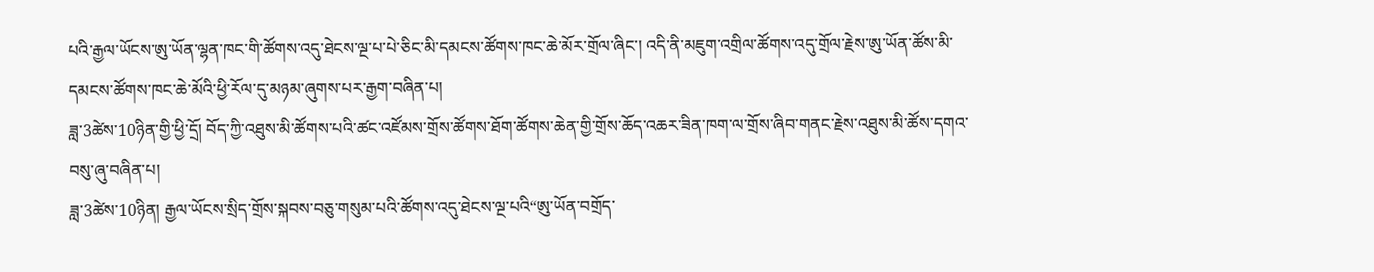པའི་རྒྱལ་ཡོངས་ཨུ་ཡོན་ལྷན་ཁང་གི་ཚོགས་འདུ་ཐེངས་ལྔ་པ་པེ་ཅིང་མི་དམངས་ཚོགས་ཁང་ཆེ་མོར་གྲོལ་ཞིང་། འདི་ནི་མཇུག་འགྲིལ་ཚོགས་འདུ་གྲོལ་རྗེས་ཨུ་ཡོན་ཚོས་མི་དམངས་ཚོགས་ཁང་ཆེ་མོའི་ཕྱི་རོལ་དུ་མཉམ་ཞུགས་པར་རྒྱག་བཞིན་པ།
ཟླ་3ཚེས་10ཉིན་གྱི་ཕྱི་དྲོ། བོད་ཀྱི་འཐུས་མི་ཚོགས་པའི་ཚང་འཛོམས་གྲོས་ཚོགས་ཐོག་ཚོགས་ཆེན་གྱི་གྲོས་ཆོད་འཆར་ཟིན་ཁག་ལ་གྲོས་ཞིབ་གནང་རྗེས་འཐུས་མི་ཚོས་དགའ་བསུ་ཞུ་བཞིན་པ།
ཟླ་3ཚེས་10ཉིན། རྒྱལ་ཡོངས་སྲིད་གྲོས་སྐབས་བཅུ་གསུམ་པའི་ཚོགས་འདུ་ཐེངས་ལྔ་པའི“ཨུ་ཡོན་བགྲོད་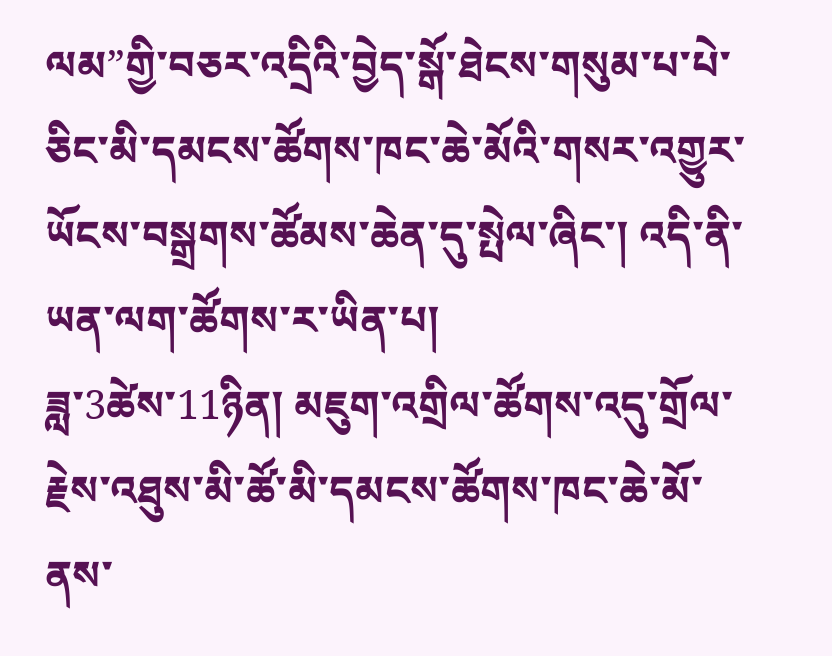ལམ”གྱི་བཅར་འདྲིའི་བྱེད་སྒོ་ཐེངས་གསུམ་པ་པེ་ཅིང་མི་དམངས་ཚོགས་ཁང་ཆེ་མོའི་གསར་འགྱུར་ཡོངས་བསྒྲགས་ཚོམས་ཆེན་དུ་སྤེལ་ཞིང་། འདི་ནི་ཡན་ལག་ཚོགས་ར་ཡིན་པ།
ཟླ་3ཚེས་11ཉིན། མཇུག་འགྲིལ་ཚོགས་འདུ་གྲོལ་རྗེས་འཐུས་མི་ཚོ་མི་དམངས་ཚོགས་ཁང་ཆེ་མོ་ནས་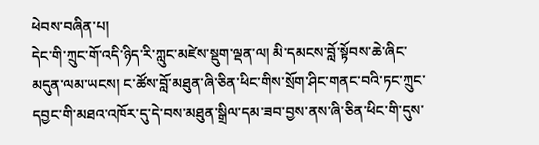ཕེབས་བཞིན་པ།
དེང་གི་ཀྲུང་གོ་འདི་ཉིད་རི་ཀླུང་མཛེས་སྡུག་ལྡན་ལ། མི་དམངས་བློ་སྟོབས་ཆེ་ཞིང་མདུན་ལམ་ཡངས། ང་ཚོས་བློ་མཐུན་ཞི་ཅིན་ཕིང་གིས་སྲོག་ཤིང་གནང་བའི་ཏང་ཀྲུང་དབྱང་གི་མཐའ་འཁོར་དུ་དེ་བས་མཐུན་སྒྲིལ་དམ་ཟབ་བྱས་ནས་ཞི་ཅིན་ཕིང་གི་དུས་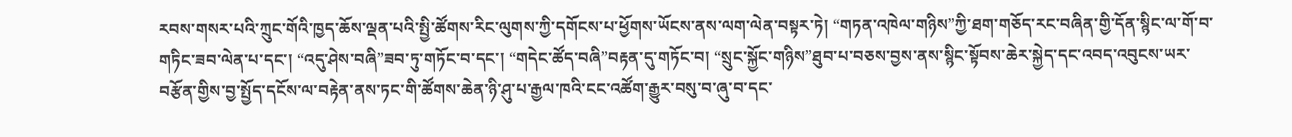རབས་གསར་པའི་ཀྲུང་གོའི་ཁྱད་ཆོས་ལྡན་པའི་སྤྱི་ཚོགས་རིང་ལུགས་ཀྱི་དགོངས་པ་ཕྱོགས་ཡོངས་ནས་ལག་ལེན་བསྟར་ཏེ། “གཏན་འཁེལ་གཉིས”ཀྱི་ཐག་གཅོད་རང་བཞིན་གྱི་དོན་སྙིང་ལ་གོ་བ་གཏིང་ཟབ་ལེན་པ་དང་། “འདུ་ཤེས་བཞི”ཟབ་ཏུ་གཏོང་བ་དང་། “གདེང་ཚོད་བཞི”བརྟན་དུ་གཏོང་བ། “སྲུང་སྐྱོང་གཉིས”ཐུབ་པ་བཅས་བྱས་ནས་སྙིང་སྟོབས་ཆེར་སྐྱེད་དང་འབད་འབུངས་ཡར་བརྩོན་གྱིས་བྱ་སྤྱོད་དངོས་ལ་བརྟེན་ནས་ཏང་གི་ཚོགས་ཆེན་ཉི་ཤུ་པ་རྒྱལ་ཁའི་ངང་འཚོག་རྒྱུར་བསུ་བ་ཞུ་བ་དང་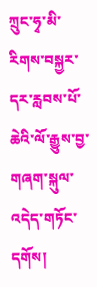ཀྲུང་ཧྭ་མི་རིགས་བསྐྱར་དར་རླབས་པོ་ཆེའི་ལོ་རྒྱུས་བྱ་གཞག་སྐུལ་འདེད་གཏོང་དགོས།